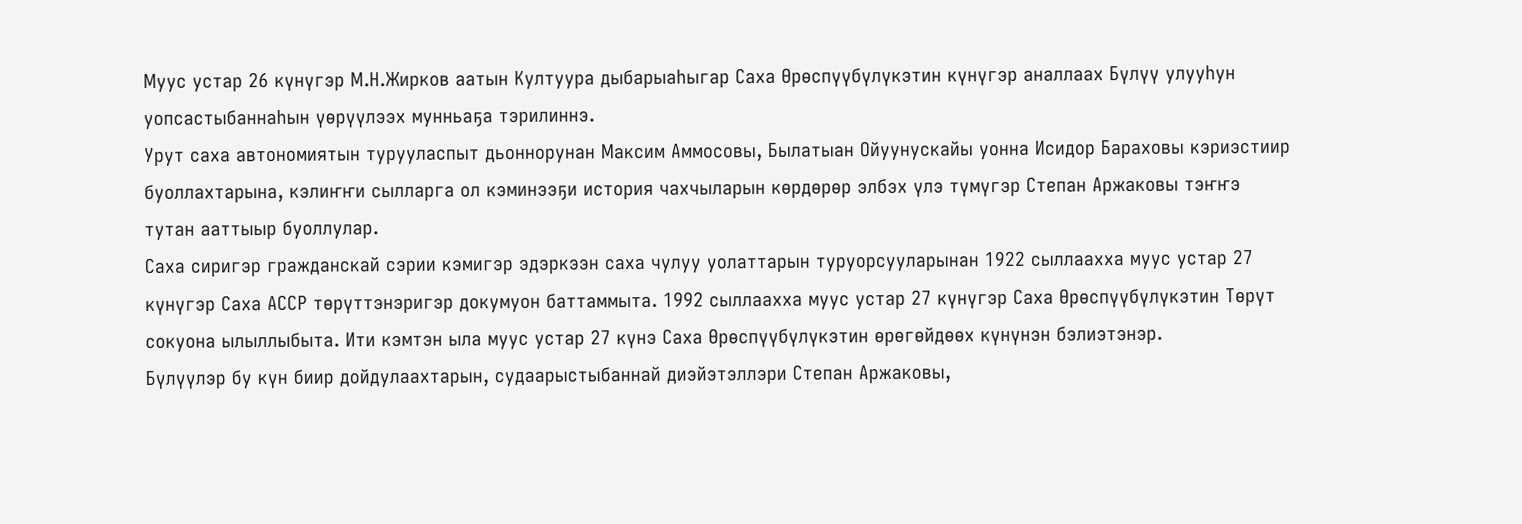Муус устар 26 күнүгэр М.Н.Жирков аатын Култуура дыбарыаһыгар Саха Өрөспүүбүлүкэтин күнүгэр аналлаах Бүлүү улууһун уопсастыбаннаһын үөрүүлээх мунньаҕа тэрилиннэ.
Урут саха автономиятын турууласпыт дьоннорунан Максим Аммосовы, Былатыан Ойуунускайы уонна Исидор Бараховы кэриэстиир буоллахтарына, кэлиҥҥи сылларга ол кэминээҕи история чахчыларын көрдөрөр элбэх үлэ түмүгэр Степан Аржаковы тэҥҥэ тутан ааттыыр буоллулар.
Саха сиригэр гражданскай сэрии кэмигэр эдэркээн саха чулуу уолаттарын туруорсууларынан 1922 сыллаахха муус устар 27 күнүгэр Саха АССР төрүттэнэригэр докумуон баттаммыта. 1992 сыллаахха муус устар 27 күнүгэр Саха Өрөспүүбүлүкэтин Төрүт сокуона ылыллыбыта. Ити кэмтэн ыла муус устар 27 күнэ Саха Өрөспүүбүлүкэтин өрөгөйдөөх күнүнэн бэлиэтэнэр.
Бүлүүлэр бу күн биир дойдулаахтарын, судаарыстыбаннай диэйэтэллэри Степан Аржаковы,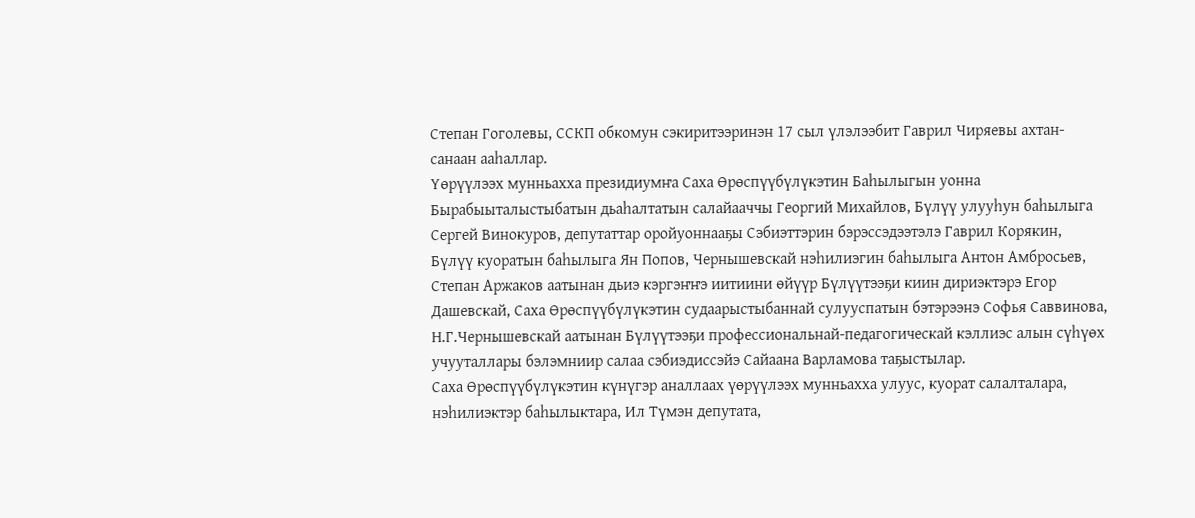Степан Гоголевы, ССКП обкомун сэкиритээринэн 17 сыл үлэлээбит Гаврил Чиряевы ахтан-санаан ааһаллар.
Үөрүүлээх мунньахха президиумҥа Саха Өрөспүүбүлүкэтин Баһылыгын уонна Бырабыыталыстыбатын дьаһалтатын салайааччы Георгий Михайлов, Бүлүү улууһун баһылыга Сергей Винокуров, депутаттар оройуоннааҕы Сэбиэттэрин бэрэссэдээтэлэ Гаврил Корякин, Бүлүү куоратын баһылыга Ян Попов, Чернышевскай нэһилиэгин баһылыга Антон Амбросьев, Степан Аржаков аатынан дьиэ кэргэҥҥэ иитиини өйүүр Бүлүүтээҕи киин дириэктэрэ Егор Дашевскай, Саха Өрөспүүбүлүкэтин судаарыстыбаннай сулууспатын бэтэрээнэ Софья Саввинова, Н.Г.Чернышевскай аатынан Бүлүүтээҕи профессиональнай-педагогическай кэллиэс алын сүһүөх учууталлары бэлэмниир салаа сэбиэдиссэйэ Сайаана Варламова таҕыстылар.
Саха Өрөспүүбүлүкэтин күнүгэр аналлаах үөрүүлээх мунньахха улуус, куорат салалталара, нэһилиэктэр баһылыктара, Ил Түмэн депутата,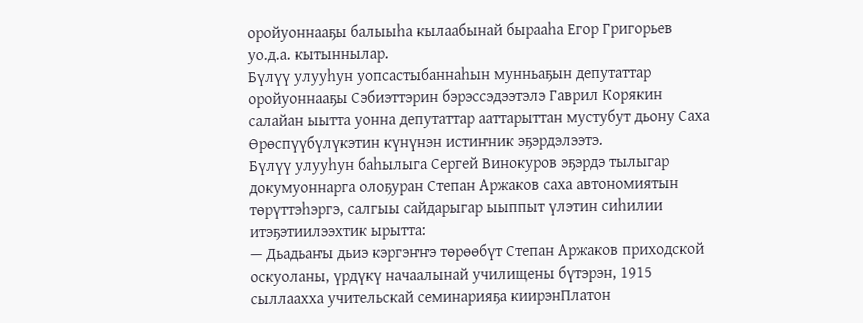оройуоннааҕы балыыһа кылаабынай бырааһа Егор Григорьев уо.д.а. кытыннылар.
Бүлүү улууһун уопсастыбаннаһын мунньаҕын депутаттар оройуоннааҕы Сэбиэттэрин бэрэссэдээтэлэ Гаврил Корякин салайан ыытта уонна депутаттар ааттарыттан мустубут дьону Саха Өрөспүүбүлүкэтин күнүнэн истиҥник эҕэрдэлээтэ.
Бүлүү улууһун баһылыга Сергей Винокуров эҕэрдэ тылыгар докумуоннарга олоҕуран Степан Аржаков саха автономиятын төрүттэһэргэ, салгыы сайдарыгар ыыппыт үлэтин сиһилии итэҕэтиилээхтик ырытта:
— Дьадьаҥы дьиэ кэргэҥҥэ төрөөбүт Степан Аржаков приходской оскуоланы, үрдүкү начаалынай училищены бүтэрэн, 1915 сыллаахха учительскай семинарияҕа киирэнПлатон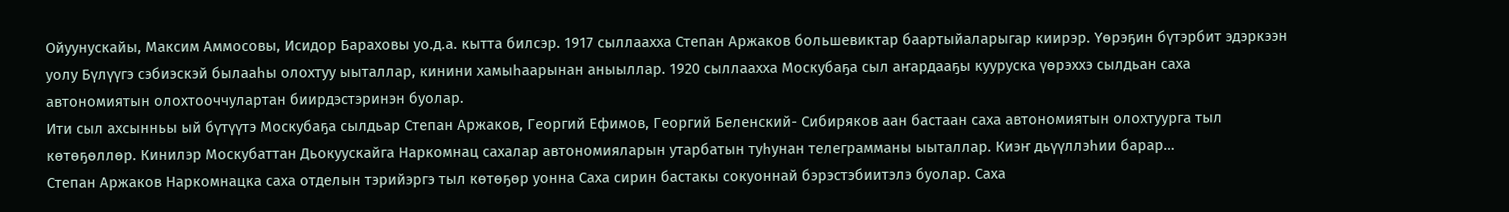Ойуунускайы, Максим Аммосовы, Исидор Бараховы уо.д.а. кытта билсэр. 1917 сыллаахха Степан Аржаков большевиктар баартыйаларыгар киирэр. Үөрэҕин бүтэрбит эдэркээн уолу Бүлүүгэ сэбиэскэй былааһы олохтуу ыыталлар, кинини хамыһаарынан аныыллар. 1920 сыллаахха Москубаҕа сыл аҥардааҕы кууруска үөрэххэ сылдьан саха автономиятын олохтооччулартан биирдэстэринэн буолар.
Ити сыл ахсынньы ый бүтүүтэ Москубаҕа сылдьар Степан Аржаков, Георгий Ефимов, Георгий Беленский- Сибиряков аан бастаан саха автономиятын олохтуурга тыл көтөҕөллөр. Кинилэр Москубаттан Дьокуускайга Наркомнац сахалар автономияларын утарбатын туһунан телеграмманы ыыталлар. Киэҥ дьүүллэһии барар…
Степан Аржаков Наркомнацка саха отделын тэрийэргэ тыл көтөҕөр уонна Саха сирин бастакы сокуоннай бэрэстэбиитэлэ буолар. Саха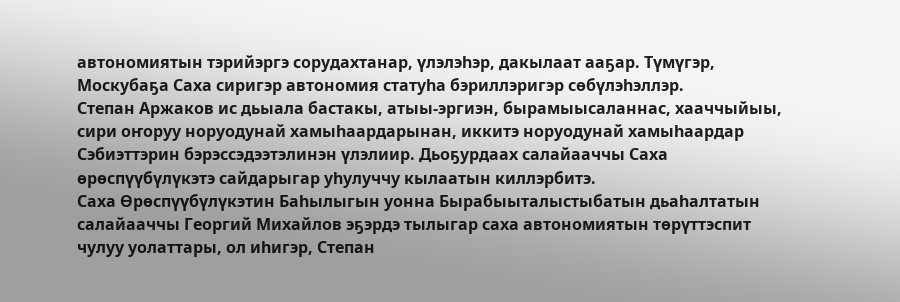автономиятын тэрийэргэ сорудахтанар, үлэлэһэр, дакылаат ааҕар. Түмүгэр, Москубаҕа Саха сиригэр автономия статуһа бэриллэригэр сөбүлэһэллэр.
Степан Аржаков ис дьыала бастакы, атыы-эргиэн, бырамыысаланнас, хааччыйыы, сири оҥоруу норуодунай хамыһаардарынан, иккитэ норуодунай хамыһаардар Сэбиэттэрин бэрэссэдээтэлинэн үлэлиир. Дьоҕурдаах салайааччы Саха өрөспүүбүлүкэтэ сайдарыгар уһулуччу кылаатын киллэрбитэ.
Саха Өрөспүүбүлүкэтин Баһылыгын уонна Бырабыыталыстыбатын дьаһалтатын салайааччы Георгий Михайлов эҕэрдэ тылыгар саха автономиятын төрүттэспит чулуу уолаттары, ол иһигэр, Степан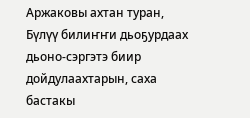Аржаковы ахтан туран, Бүлүү билиҥҥи дьоҕурдаах дьоно-сэргэтэ биир дойдулаахтарын, саха бастакы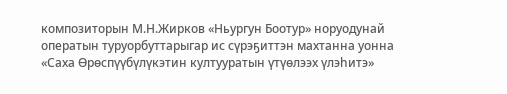композиторын М.Н.Жирков «Ньургун Боотур» норуодунай оператын туруорбуттарыгар ис сүрэҕиттэн махтанна уонна «Саха Өрөспүүбүлүкэтин култууратын үтүөлээх үлэһитэ»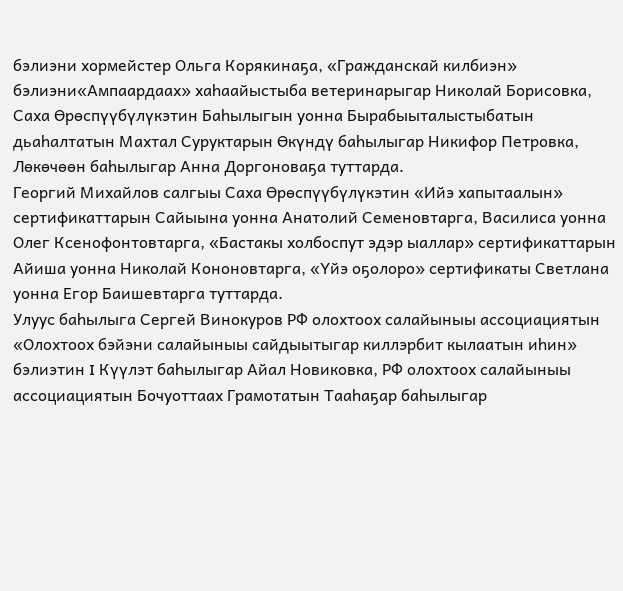бэлиэни хормейстер Ольга Корякинаҕа, «Гражданскай килбиэн» бэлиэни«Ампаардаах» хаһаайыстыба ветеринарыгар Николай Борисовка, Саха Өрөспүүбүлүкэтин Баһылыгын уонна Бырабыыталыстыбатын дьаһалтатын Махтал Суруктарын Өкүндү баһылыгар Никифор Петровка, Лөкөчөөн баһылыгар Анна Доргоноваҕа туттарда.
Георгий Михайлов салгыы Саха Өрөспүүбүлүкэтин «Ийэ хапытаалын» сертификаттарын Сайыына уонна Анатолий Семеновтарга, Василиса уонна Олег Ксенофонтовтарга, «Бастакы холбоспут эдэр ыаллар» сертификаттарын Айиша уонна Николай Кононовтарга, «Үйэ оҕолоро» сертификаты Светлана уонна Егор Баишевтарга туттарда.
Улуус баһылыга Сергей Винокуров РФ олохтоох салайыныы ассоциациятын «Олохтоох бэйэни салайыныы сайдыытыгар киллэрбит кылаатын иһин» бэлиэтин I Күүлэт баһылыгар Айал Новиковка, РФ олохтоох салайыныы ассоциациятын Бочуоттаах Грамотатын Тааһаҕар баһылыгар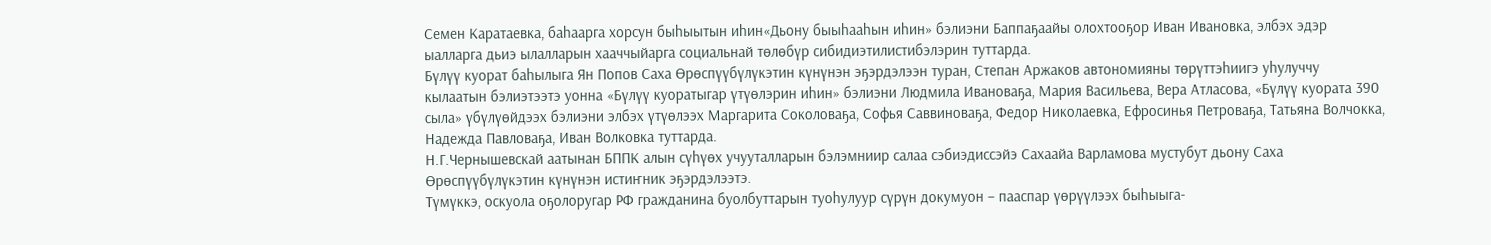Семен Каратаевка, баһаарга хорсун быһыытын иһин«Дьону быыһааһын иһин» бэлиэни Баппаҕаайы олохтооҕор Иван Ивановка, элбэх эдэр ыалларга дьиэ ылалларын хааччыйарга социальнай төлөбүр сибидиэтилистибэлэрин туттарда.
Бүлүү куорат баһылыга Ян Попов Саха Өрөспүүбүлүкэтин күнүнэн эҕэрдэлээн туран, Степан Аржаков автономияны төрүттэһиигэ уһулуччу кылаатын бэлиэтээтэ уонна «Бүлүү куоратыгар үтүөлэрин иһин» бэлиэни Людмила Ивановаҕа, Мария Васильева, Вера Атласова, «Бүлүү куората 390 сыла» үбүлүөйдээх бэлиэни элбэх үтүөлээх Маргарита Соколоваҕа, Софья Саввиноваҕа, Федор Николаевка, Ефросинья Петроваҕа, Татьяна Волчокка, Надежда Павловаҕа, Иван Волковка туттарда.
Н.Г.Чернышевскай аатынан БППК алын сүһүөх учууталларын бэлэмниир салаа сэбиэдиссэйэ Сахаайа Варламова мустубут дьону Саха Өрөспүүбүлүкэтин күнүнэн истиҥник эҕэрдэлээтэ.
Түмүккэ, оскуола оҕолоругар РФ гражданина буолбуттарын туоһулуур сүрүн докумуон – пааспар үөрүүлээх быһыыга-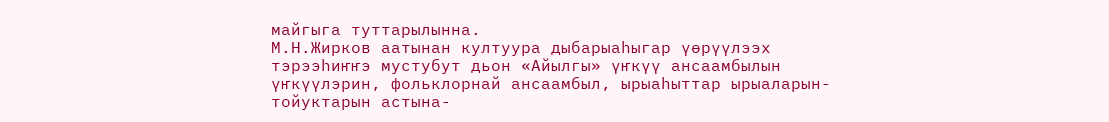майгыга туттарылынна.
М.Н.Жирков аатынан култуура дыбарыаһыгар үөрүүлээх тэрээһиҥҥэ мустубут дьон «Айылгы» үҥкүү ансаамбылын үҥкүүлэрин, фольклорнай ансаамбыл, ырыаһыттар ырыаларын-тойуктарын астына-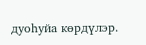дуоһуйа көрдүлэр.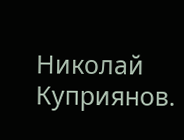Николай Куприянов.